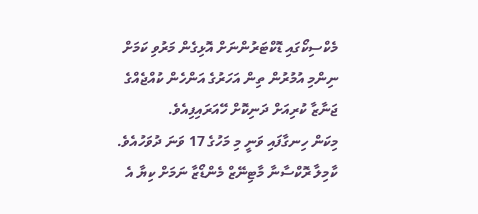މެކްސިކޯގައި ޑޮކްޓަރުންނަށް އޮޅިގެން މަރުވި ކަމަށް ނިންމި އުމުރުން ތިން އަހަރުގެ އަންހެން ކުއްޖެއްގެ ޖަނާޒާ ކުރިއަށް ދަނިކޮށް ހޭއަރައިފިއެވެ.
މިކަން ހިނގާފައި ވަނީ މި މަހުގެ 17 ވަނަ ދުވަހުއެވެ.
ކާމިލާ ރޮކްސާނާ މާޓިނޭޒް މެންޑޯޒާ ނަމަށް ކިޔާ އެ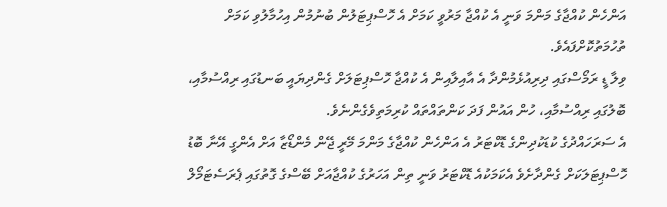އަންހެން ކުއްޖާގެ މަންމަ ވަނީ އެ ކުއްޖާ މަރުވީ ކަމަށް އެ ހޮސްޕިޓަލުން ބުނުމުން އިހުމާލުވި ކަމަށް ތުހުމަތުކޮށްފައެވެ.
ވިލާ ޑީ ރަމޯސްގައި ދިރިއުޅެމުންދާ އެ އާއިލާއިން އެ ކުއްޖާ ހޮސްޕިޓަލަށް ގެންދިޔައީ ބަނޑުގައި ރިއްސުމާއި، ބޮލުގައި ރިއްސުމާއި، ހުން އައުން ފަދަ ކަންތައްތައް ކުރިމަތިވެގެންނެވެ.
އެ ސަރަހައްދުގެ ކުޑަކުދިންގެ ޑޮކްޓަރު އެ އަންހެން ކުއްޖާގެ މަންމަ މޭރީ ޖޭން މެންޑޯޒާ އަށް އެންގީ އޭނާ ބޮޑު ހޮސްޕިޓަލަކަށް ގެންދާށެވެ އެކަމަކުއެ ޑޮކްޓަރު ވަނީ ތިން އަހަރުގެ ކުއްޖާއަށް ބޭސްގެ ގޮތުގައި ޕެރަސެޓަމޯލް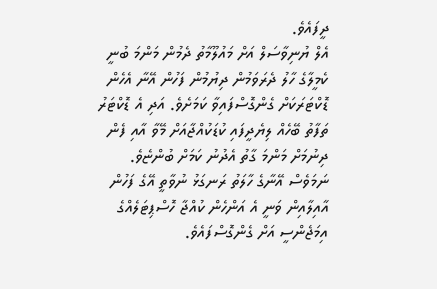ދީފައެވެ.
އެލް ޔުނިވާސަލް އަށް މައުލޫމާތު ދެމުން މަންމަ ބުނީ ކެމީލާގެ ހާލު ދެރަވަމުން ދިޔުމުން ފަހުން އޭނާ އެހެން ޑޮކްޓަރަކަށް ގެންގޮސްފައިވާ ކަމަށެވެ. އަދި އެ ޑޮކްޓަރު ތަފާތު ބޭހެއް ލިޔެދީފައި ކުޑަކުއްޖާއަށް މޭވާ އާއި ފެން ދިނުމަށް މަންމަ ގާތު އެދުނު ކަމަށް ބުންޏެވެ.
ނަމަވެސް އޭނާގެ ހާލަތު ރަނގަޅު ނުވާތީ އޭގެ ފަހުން އާއިލާއިން ވަނީ އެ އަންހެން ކުއްޖާ ހޮސްޕިޓަލެއްގެ އިމަޖެންސީ އަށް ގެންގޮސްފައެވެ.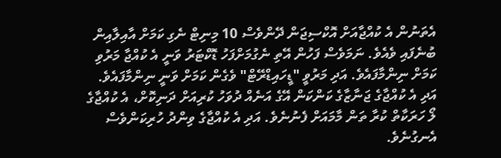އެތަނުން އެ ކުއްޖާއަށް އޮކްސިޖަން ދޭންވެސް 10 މިނިޓް ނެގި ކަމަށް އާއިލާއިން ބުނެފައި ވެއެވެ. ނަމަވެސް ފަހުން އޭތި ނެގުމަށްފަހު ޑޮކްޓަރު ވަނީ އެ ކުއްޖާ މަރުވި ކަމަށް ނިންމާފައެވެ. އަދި މަރުވީ "ޑީހައިޑްރޭޓް" ވެގެން ކަމަށް ވަނީ ނިންމާފައެވެ.
އަދި އެ ކުއްޖާގެ ޖަނާޒާގެ ކަންކަން އޭގެ އަނެއް ދުވަހު ކުރިއަށް ދަނިކޮށް، އެ ކުއްޖާގެ ލޯ ހަރަކާތް ކުރާ ތަން މާމައަށް ފެނުނެވެ. އަދި އެ ކުއްޖާގެ ވިންދު ހުރިކަންވެސް އެނގުނެވެ.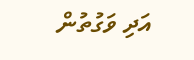އަދި ވަގުތުން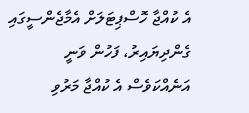އެ ކުއްޖާ ހޮސްޕިޓަލަށް އެމާޖެންސީގައި ގެންދިޔައިރު، ފަހުން ވަނީ އަނެއްކަވެސް އެ ކުއްޖާ މަރުވި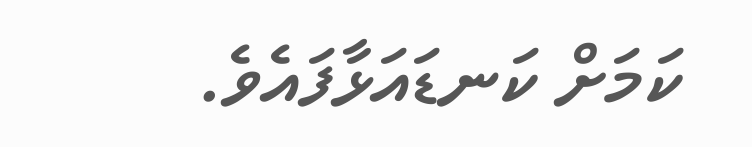ކަމަށް ކަނޑައަޅާފައެވެ.